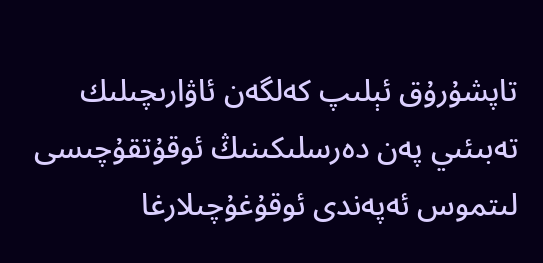تاپشۇرۇق ئېلىپ كەلگەن ئاۋارىچىلىك
تەبىئىي پەن دەرسلىكىنىڭ ئوقۇتقۇچىسى لىتموس ئەپەندى ئوقۇغۇچىلارغا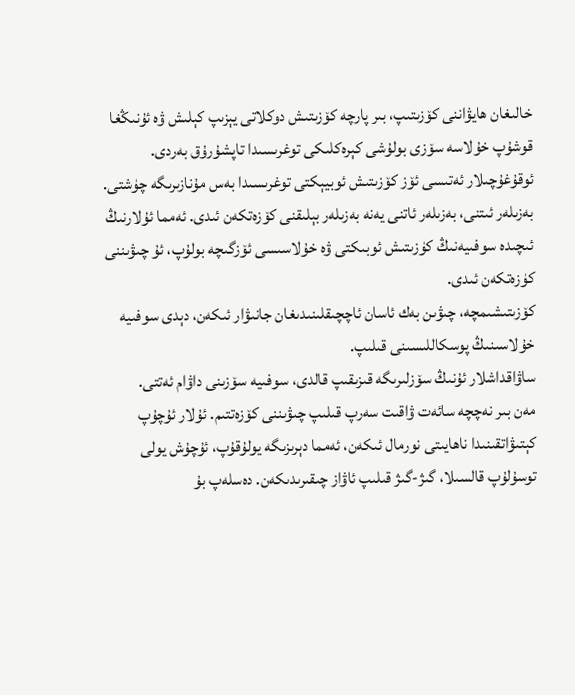خالىغان ھايۋاننى كۆزىتىپ، بىر پارچە كۆزىتىش دوكلاتى يېزىپ كېلىش ۋە ئۇنىڭغا قوشۇپ خۇلاسە سۆزى بولۇشى كېرەكلىكى توغرىسىدا تاپشۇرۇق بەردى. ئوقۇغۇچىلار ئەتىسى ئۆز كۆزىتىش ئوبيېكتى توغرىسىدا بەس مۇنازىرىگە چۈشتى. بەزىلەر ئىتنى، بەزىلەر ئاتنى يەنە بەزىلەر بېلىقنى كۆزەتكەن ئىدى. ئەمما ئۇلارنىڭ ئىچىدە سوفىيەنىڭ كۈزىتىش ئوبىكتى ۋە خۇلاسىسى ئۆزگىچە بولۇپ، ئۇ چىۋىننى كۈزەتكەن ئىدى.
كۆزىتىشىمچە، چىۋىن بەك ئاسان ئاچچىقلىنىدىغان جانىۋار ئىكەن، دېدى سوفىيە خۇلاسىنىڭ پوسكاللىسىنى قىلىپ.
ساۋاقداشلار ئۇنىڭ سۆزلىرىگە قىزىقىپ قالدى، سوفىيە سۆزىنى داۋام ئەتتى.
مەن بىر نەچچە سائەت ۋاقىت سەرپ قىلىپ چىۋىننى كۆزەتتىم. ئۇلار ئۇچۇپ كېتىۋاتقىنىدا ناھايىتى نورمال ئىكەن، ئەمما دېرىزىگە يولۇقۇپ، ئۇچۇش يولى توسۇلۇپ قالسىلا، گىژ-گىژ قىلىپ ئاۋاز چىقىرىدىكەن. دەسلەپ بۇ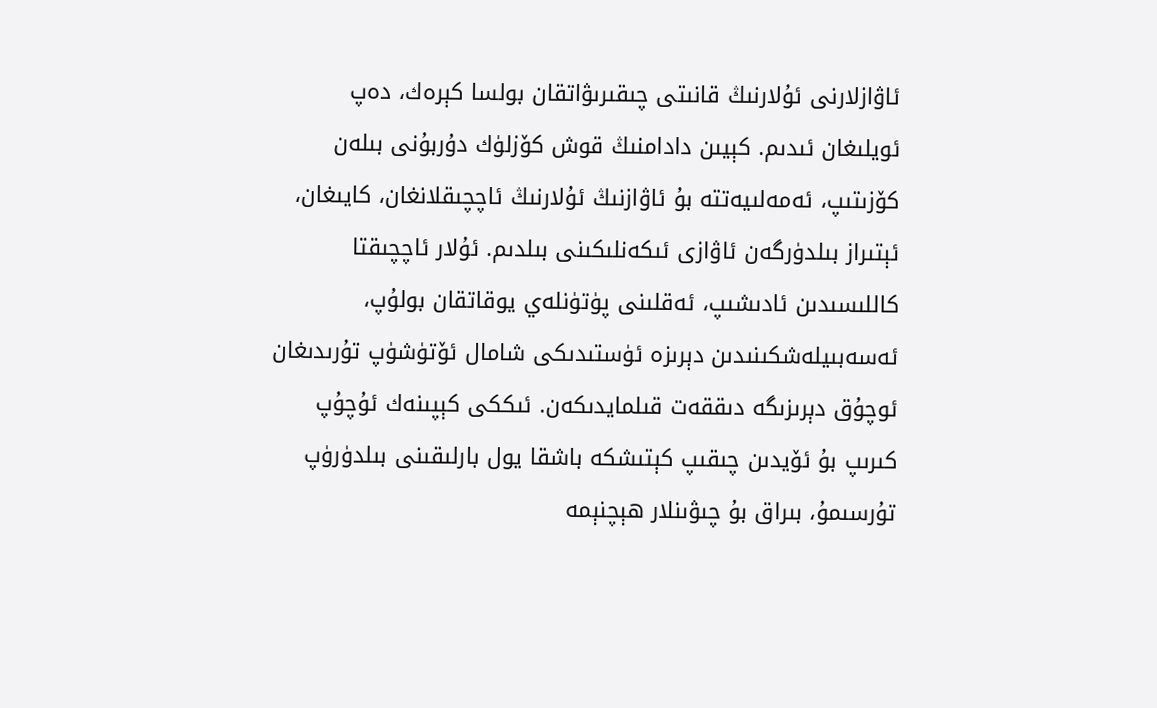ئاۋازلارنى ئۇلارنىڭ قانىتى چىقىرىۋاتقان بولسا كېرەك، دەپ ئويلىغان ئىدىم. كېيىن دادامنىڭ قوش كۆزلۈك دۇربۇنى بىلەن كۆزىتىپ، ئەمەلىيەتتە بۇ ئاۋازنىڭ ئۇلارنىڭ ئاچچىقلانغان، كايىغان، ئېتىراز بىلدۈرگەن ئاۋازى ئىكەنلىكىنى بىلدىم. ئۇلار ئاچچىقتا كاللىسىدىن ئادىشىپ، ئەقلىنى پۈتۈنلەي يوقاتقان بولۇپ، ئەسەبىيلەشكىنىدىن دېرىزە ئۈستىدىكى شامال ئۆتۈشۈپ تۇرىدىغان ئوچۇق دېرىزىگە دىققەت قىلمايدىكەن. ئىككى كېپىنەك ئۇچۇپ كىرىپ بۇ ئۆيدىن چىقىپ كېتىشكە باشقا يول بارلىقىنى بىلدۈرۈپ تۇرسىمۇ، بىراق بۇ چىۋىنلار ھېچنېمە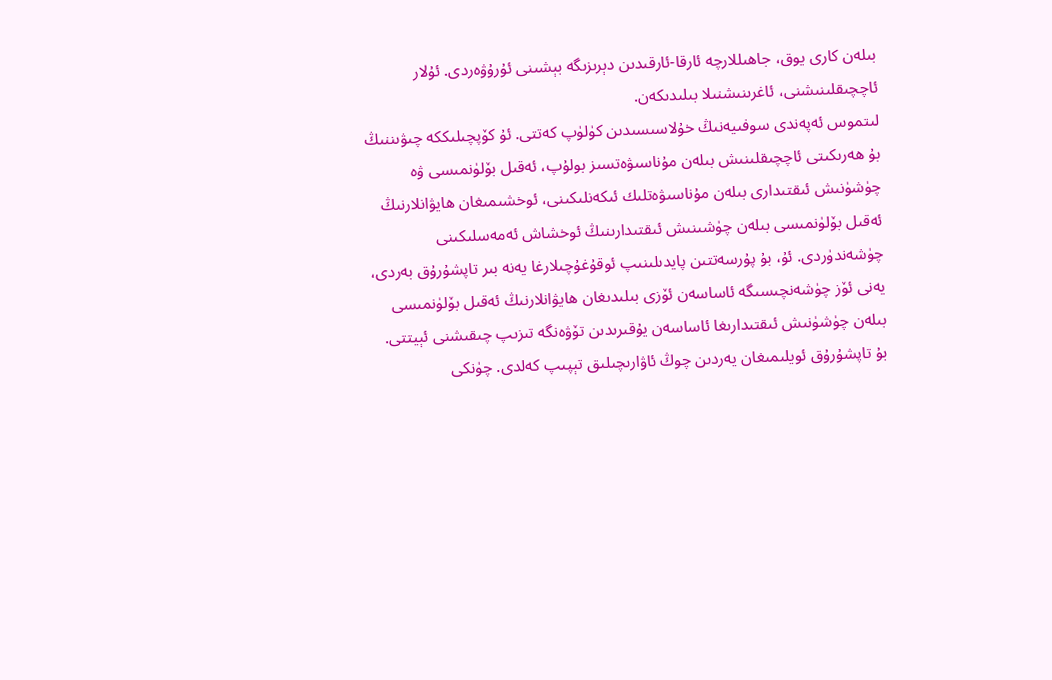بىلەن كارى يوق، جاھىللارچە ئارقا-ئارقىدىن دېرىزىگە بېشىنى ئۇرۇۋەردى. ئۇلار ئاچچىقلىنىشنى، ئاغرىنىشنىلا بىلىدىكەن.
لىتموس ئەپەندى سوفىيەنىڭ خۇلاسىسىدىن كۈلۈپ كەتتى. ئۇ كۆپچىلىككە چىۋىننىڭ بۇ ھەرىكىتى ئاچچىقلىنىش بىلەن مۇناسىۋەتسىز بولۇپ، ئەقىل بۆلۈنمىسى ۋە چۈشۈنىش ئىقتىدارى بىلەن مۇناسىۋەتلىك ئىكەنلىكىنى، ئوخشىمىغان ھايۋانلارنىڭ ئەقىل بۆلۈنمىسى بىلەن چۈشىنىش ئىقتىدارىنىڭ ئوخشاش ئەمەسلىكىنى چۈشەندۈردى. ئۇ، بۇ پۇرسەتتىن پايدىلىنىپ ئوقۇغۇچىلارغا يەنە بىر تاپشۇرۇق بەردى، يەنى ئۆز چۈشەنچىسىگە ئاساسەن ئۆزى بىلىدىغان ھايۋانلارنىڭ ئەقىل بۆلۈنمىسى بىلەن چۈشۈنىش ئىقتىدارىغا ئاساسەن يۇقىرىدىن تۆۋەنگە تىزىپ چىقىشنى ئېيتتى.
بۇ تاپشۇرۇق ئويلىمىغان يەردىن چوڭ ئاۋارىچىلىق تېپىپ كەلدى. چۈنكى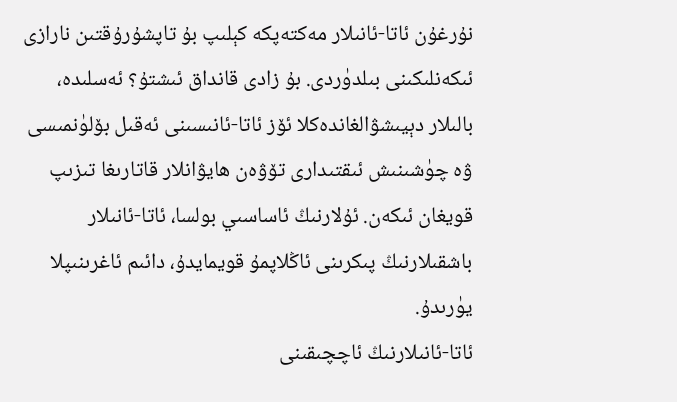نۇرغۇن ئاتا-ئانىلار مەكتەپكە كېلىپ بۇ تاپشۇرۇقتىن نارازى ئىكەنلىكىنى بىلدۈردى. بۇ زادى قانداق ئىشتۇ؟ ئەسلىدە، بالىلار دېيىشۋالغاندەكلا ئۆز ئاتا-ئانىسىنى ئەقىل بۆلۈنمىسى ۋە چۈشىنىش ئىقتىدارى تۆۋەن ھايۋانلار قاتارىغا تىزىپ قويغان ئىكەن. ئۇلارنىڭ ئاساسىي بولسا، ئاتا-ئانىلار باشقىلارنىڭ پىكرىنى ئاڭلاپمۇ قويمايدۇ، دائىم ئاغرىنىپلا يۈرىدۇ.
ئاتا-ئانىلارنىڭ ئاچچىقىنى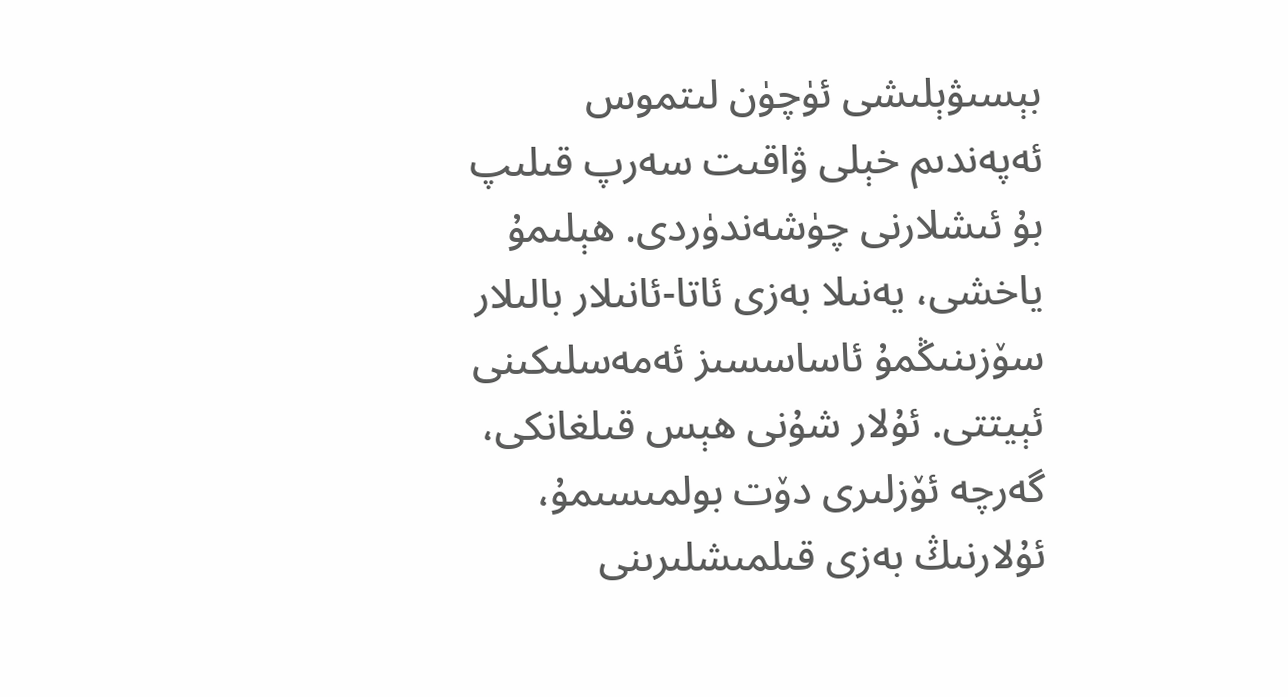بېسىۋېلىشى ئۈچۈن لىتموس ئەپەندىم خېلى ۋاقىت سەرپ قىلىپ بۇ ئىشلارنى چۈشەندۈردى. ھېلىمۇ ياخشى، يەنىلا بەزى ئاتا-ئانىلار بالىلار سۆزىنىڭمۇ ئاساسسىز ئەمەسلىكىنى ئېيتتى. ئۇلار شۇنى ھېس قىلغانكى، گەرچە ئۆزلىرى دۆت بولمىسىمۇ، ئۇلارنىڭ بەزى قىلمىشلىرىنى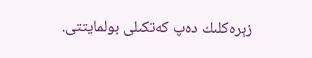زېرەكلىك دەپ كەتكىلى بولمايتتى.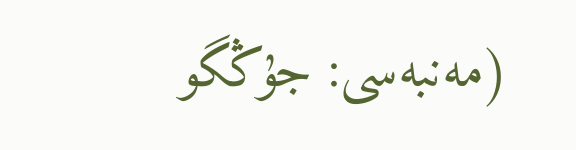(مەنبەسى: جۇڭگو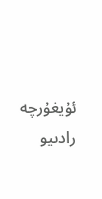ئۇيغۇرچە رادىيو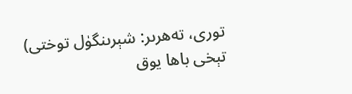تورى، تەھرىر: شېرىنگۈل توختى)
تېخى باھا يوق